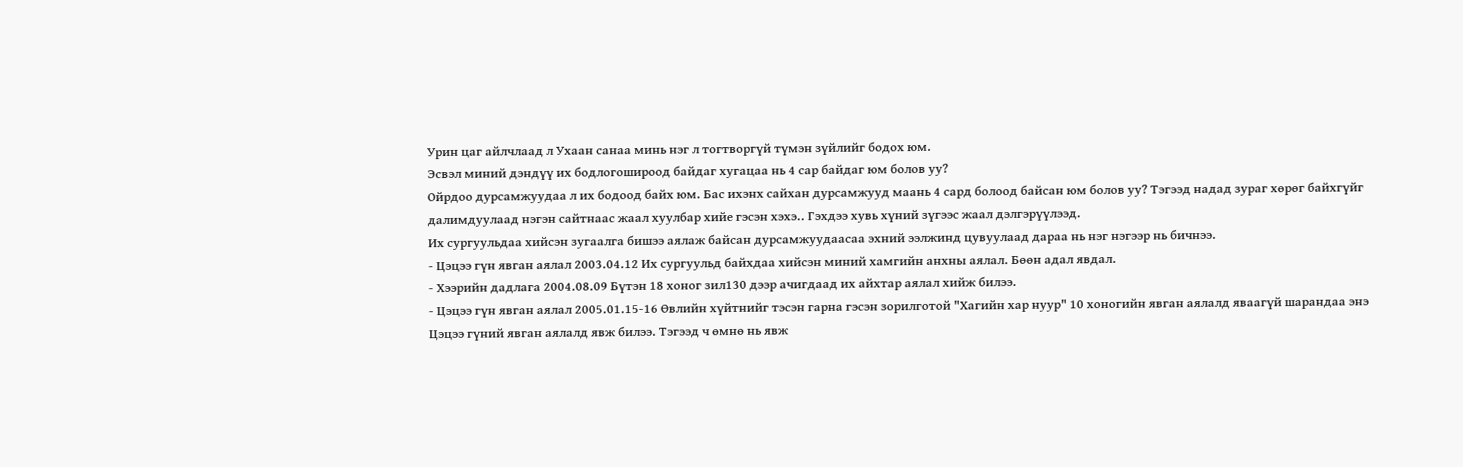Урин цаг айлчлаад л Ухаан санаа минь нэг л тогтворгүй түмэн зүйлийг бодох юм.
Эсвэл миний дэндүү их бодлогошироод байдаг хугацаа нь 4 сар байдаг юм болов уу?
Ойрдоо дурсамжуудаа л их бодоод байх юм. Бас ихэнх сайхан дурсамжууд маань 4 сард болоод байсан юм болов уу? Тэгээд надад зураг хөрөг байхгүйг далимдуулаад нэгэн сайтнаас жаал хуулбар хийе гэсэн хэхэ.. Гэхдээ хувь хүний зүгээс жаал дэлгэрүүлээд.
Их сургуульдаа хийсэн зугаалга бишээ аялаж байсан дурсамжуудаасаа эхний ээлжинд цувуулаад дараа нь нэг нэгээр нь бичнээ.
- Цэцээ гүн явган аялал 2003.04.12 Их сургуульд байхдаа хийсэн миний хамгийн анхны аялал. Бөөн адал явдал.
- Хээрийн дадлага 2004.08.09 Бүтэн 18 хоног зил130 дээр ачигдаад их айхтар аялал хийж билээ.
- Цэцээ гүн явган аялал 2005.01.15-16 Өвлийн хүйтнийг тэсэн гарна гэсэн зорилготой "Хагийн хар нуур" 10 хоногийн явган аялалд яваагүй шарандаа энэ Цэцээ гүний явган аялалд явж билээ. Тэгээд ч өмнө нь явж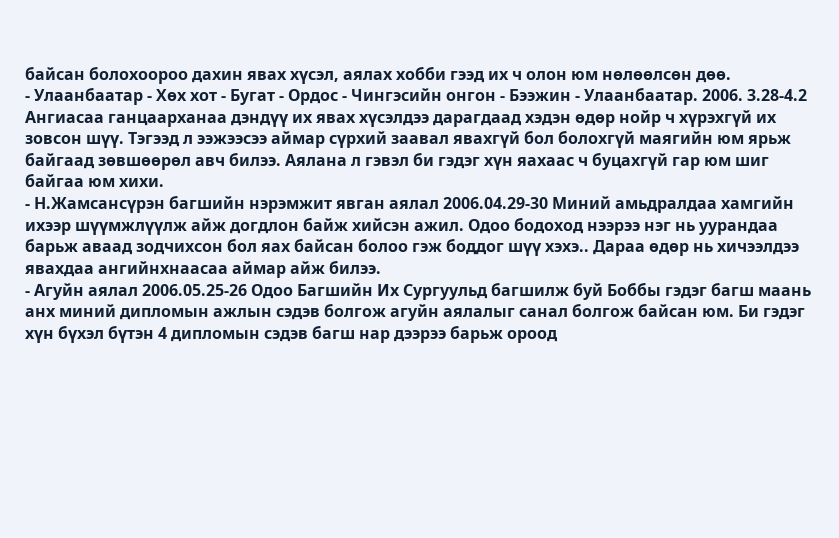байсан болохоороо дахин явах хүсэл, аялах хобби гээд их ч олон юм нөлөөлсөн дөө.
- Улаанбаатар - Хөх хот - Бугат - Ордос - Чингэсийн онгон - Бээжин - Улаанбаатар. 2006. 3.28-4.2 Ангиасаа ганцаарханаа дэндүү их явах хүсэлдээ дарагдаад хэдэн өдөр нойр ч хүрэхгүй их зовсон шүү. Тэгээд л ээжээсээ аймар сүрхий заавал явахгүй бол болохгүй маягийн юм ярьж байгаад зөвшөөрөл авч билээ. Аялана л гэвэл би гэдэг хүн яахаас ч буцахгүй гар юм шиг байгаа юм хихи.
- Н.Жамсансүрэн багшийн нэрэмжит явган аялал 2006.04.29-30 Миний амьдралдаа хамгийн ихээр шүүмжлүүлж айж догдлон байж хийсэн ажил. Одоо бодоход нээрээ нэг нь уурандаа барьж аваад зодчихсон бол яах байсан болоо гэж боддог шүү хэхэ.. Дараа өдөр нь хичээлдээ явахдаа ангийнхнаасаа аймар айж билээ.
- Агуйн аялал 2006.05.25-26 Одоо Багшийн Их Сургуульд багшилж буй Боббы гэдэг багш маань анх миний дипломын ажлын сэдэв болгож агуйн аялалыг санал болгож байсан юм. Би гэдэг хүн бүхэл бүтэн 4 дипломын сэдэв багш нар дээрээ барьж ороод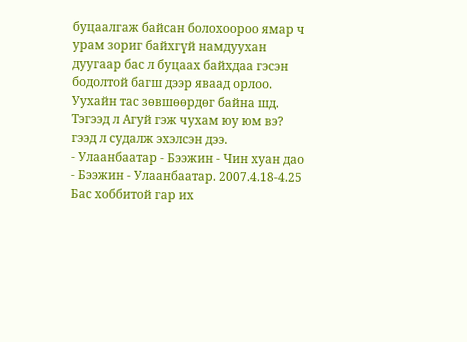буцаалгаж байсан болохоороо ямар ч урам зориг байхгүй намдуухан дуугаар бас л буцаах байхдаа гэсэн бодолтой багш дээр яваад орлоо. Уухайн тас зөвшөөрдөг байна шд. Тэгээд л Агуй гэж чухам юу юм вэ? гээд л судалж эхэлсэн дээ.
- Улаанбаатар - Бээжин - Чин хуан дао - Бээжин - Улаанбаатар. 2007.4.18-4.25 Бас хоббитой гар их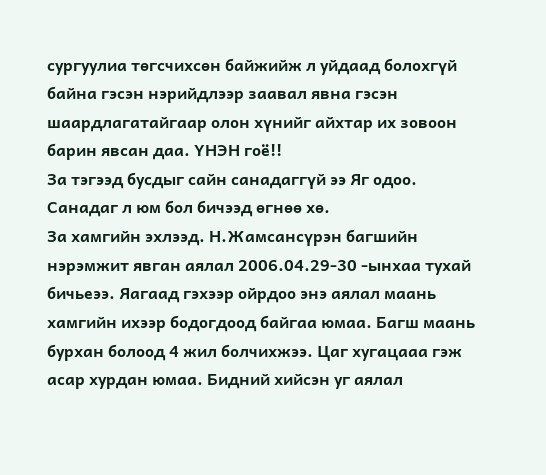сургуулиа төгсчихсөн байжийж л уйдаад болохгүй байна гэсэн нэрийдлээр заавал явна гэсэн шаардлагатайгаар олон хүнийг айхтар их зовоон барин явсан даа. ҮНЭН гоё!!
За тэгээд бусдыг сайн санадаггүй ээ Яг одоо. Санадаг л юм бол бичээд өгнөө хө.
За хамгийн эхлээд. Н.Жамсансүрэн багшийн нэрэмжит явган аялал 2006.04.29-30 -ынхаа тухай бичьеээ. Яагаад гэхээр ойрдоо энэ аялал маань хамгийн ихээр бодогдоод байгаа юмаа. Багш маань бурхан болоод 4 жил болчихжээ. Цаг хугацааа гэж асар хурдан юмаа. Бидний хийсэн уг аялал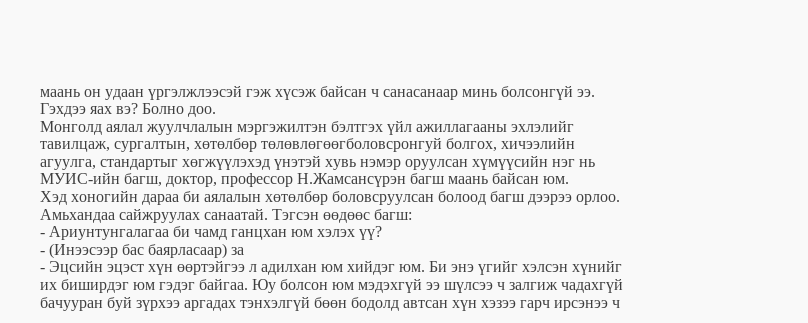маань он удаан үргэлжлээсэй гэж хүсэж байсан ч санасанаар минь болсонгүй ээ. Гэхдээ яах вэ? Болно доо.
Монголд аялал жуулчлалын мэргэжилтэн бэлтгэх үйл ажиллагааны эхлэлийг тавилцаж, сургалтын, хөтөлбөр төлөвлөгөөгболовсронгуй болгох, хичээлийн агуулга, стандартыг хөгжүүлэхэд үнэтэй хувь нэмэр оруулсан хүмүүсийн нэг нь МУИС-ийн багш, доктор, профессор Н.Жамсансүрэн багш маань байсан юм.
Хэд хоногийн дараа би аялалын хөтөлбөр боловсруулсан болоод багш дээрээ орлоо. Амьхандаа сайжруулах санаатай. Тэгсэн өөдөөс багш:
- Ариунтунгалагаа би чамд ганцхан юм хэлэх үү?
- (Инээсээр бас баярласаар) за
- Эцсийн эцэст хүн өөртэйгээ л адилхан юм хийдэг юм. Би энэ үгийг хэлсэн хүнийг их биширдэг юм гэдэг байгаа. Юу болсон юм мэдэхгүй ээ шүлсээ ч залгиж чадахгүй бачууран буй зүрхээ аргадах тэнхэлгүй бөөн бодолд автсан хүн хэзээ гарч ирсэнээ ч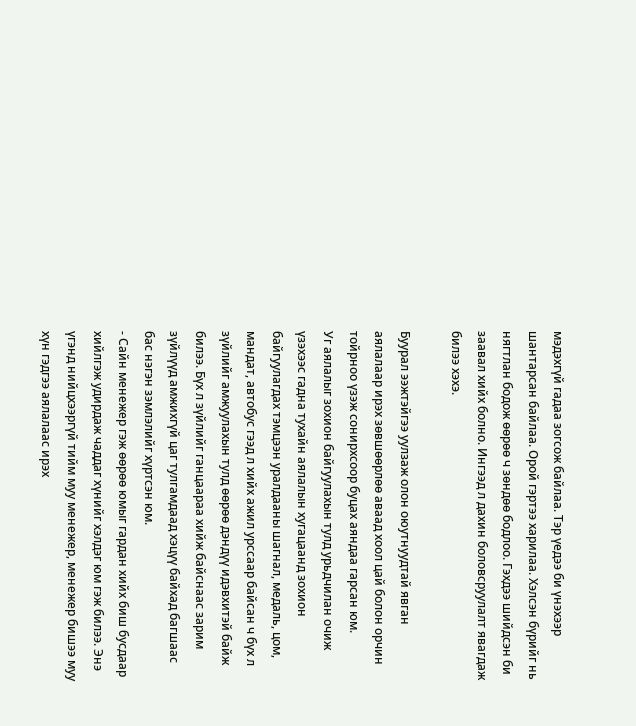мэдэхгүй гадаа зогсож байлаа. Тэр үедээ би үнэхээр шантарсан байлаа. Орой гэртээ харилаа. Хэлсэн бүрийг нь нягтлан бодож өөрөө ч зөндөө бодлоо. Гэхдээ шийдсэн би заавал хийх болно. Ингээд л дахин боловсруулалт явагдаж билээ хэхэ.

Буурал ээжтэйгээ уулзаж олон оюутнуудтай явган аялалаар ирэх зөвшөөрлөө аваад хоол цай болон орчин тойрноо үзэж сонирхсоор буцах аяндаа гарсан юм.
Уг аялалыг зохион байгуулахын тулд урьдчилан очиж үзэхээс гадна тухайн аялалын хугацаанд зохион байгуулагдах тэмцээн уралдааны шагнал, медаль, цом, мандат, автобус гээд л хийх ажил урссаар байсан ч бүх л зүйлийг амжуулахын тулд өөрөө дэндүү идэвхитэй байж билээ. Бүх л зүйлийг ганцаараа хийж байснаас зарим зүйлүүд амжихгүй цаг тулгамдаад хэцүү байхад багшааc бас нэгэн зэмлэлийг хүртсэн юм.
- Сайн менежер гэж өөрөө юмыг гардан хийх биш бусдаар хийлгэж удирдаж чаддаг хүнийг хэлдэг юм гэж билээ. Энэ үгэнд нийцхээргүй тийм муу менежер, менежер бишээ муу хүн гэдгээ аялалаас ирэх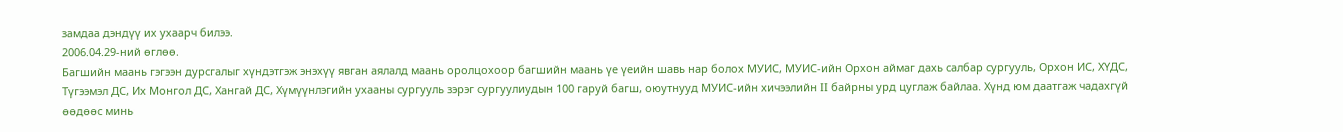замдаа дэндүү их ухаарч билээ.
2006.04.29-ний өглөө.
Багшийн маань гэгээн дурсгалыг хүндэтгэж энэхүү явган аялалд маань оролцохоор багшийн маань үе үеийн шавь нар болох МУИС, МУИС-ийн Орхон аймаг дахь салбар сургууль, Орхон ИС, ХҮДС, Түгээмэл ДС, Их Монгол ДС, Хангай ДС, Хүмүүнлэгийн ухааны сургууль зэрэг сургуулиудын 100 гаруй багш, оюутнууд МУИС-ийн хичээлийн II байрны урд цуглаж байлаа. Хүнд юм даатгаж чадахгүй өөдөөс минь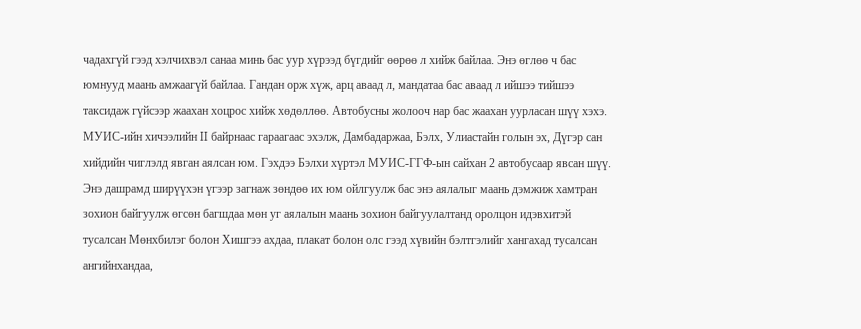чадахгүй гээд хэлчихвэл санаа минь бас уур хүрээд бүгдийг өөрөө л хийж байлаа. Энэ өглөө ч бас юмнууд маань амжаагүй байлаа. Гандан орж хүж, арц аваад л, мандатаа бас аваад л ийшээ тийшээ таксидаж гүйсээр жаахан хоцрос хийж хөдөллөө. Автобусны жолооч нар бас жаахан уурласан шүү хэхэ. МУИС-ийн хичээлийн II байрнаас гараагаас эхэлж, Дамбадаржаа, Бэлх, Улиастайн голын эх, Дүгэр сан хийдийн чиглэлд явган аялсан юм. Гэхдээ Бэлхи хүртэл МУИС-ГГФ-ын сайхан 2 автобусаар явсан шүү.
Энэ дашрамд ширүүхэн үгээр загнаж зөндөө их юм ойлгуулж бас энэ аялалыг маань дэмжиж хамтран зохион байгуулж өгсөн багшдаа мөн уг аялалын маань зохион байгуулалтанд оролцон идэвхитэй тусалсан Мөнхбилэг болон Хишгээ ахдаа, плакат болон олс гээд хүвийн бэлтгэлийг хангахад тусалсан ангийнхандаа,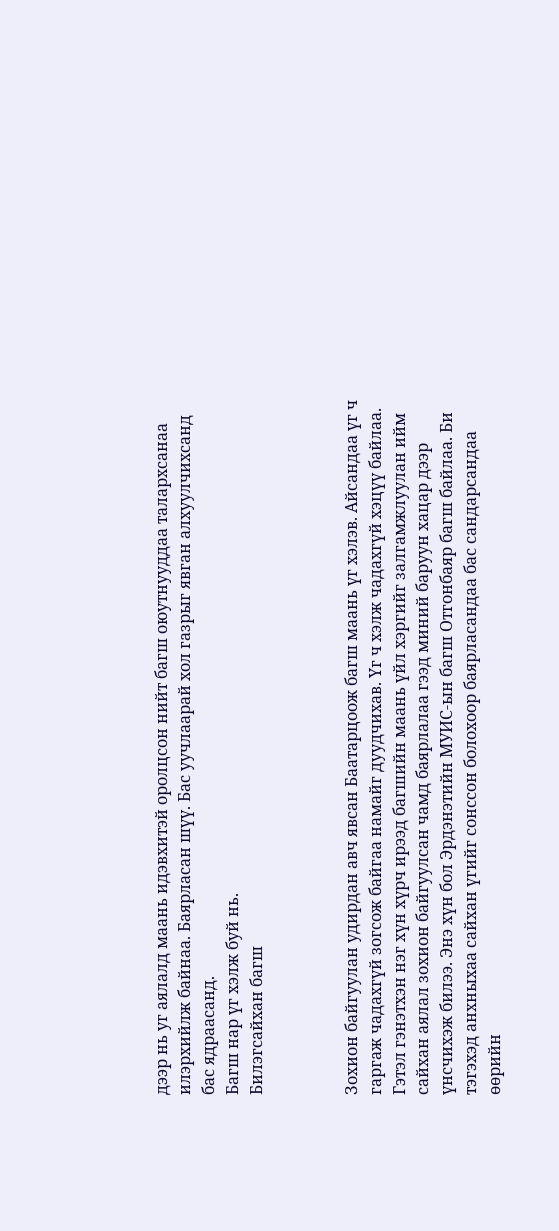дээр нь уг аялалд маань идэвхитэй оролцсон нийт багш оюутнууддаа талархсанаа илэрхийлж байнаа. Баярласан шүү. Бас уучлаарай хол газрыг явган алхуулчихсанд бас ядраасанд.
Багш нар үг хэлж буй нь.
Билэгсайхан багш



Зохион байгуулан удирдан авч явсан Баатарцоож багш маань үг хэлэв. Айсандаа үг ч гаргаж чадахгүй зогсож байгаа намайг дуудчихав. Үг ч хэлж чадахгүй хэцүү байлаа. Гэтэл гэнэтхэн нэг хүн хүрч ирээд багшийн маань үйл хэргийг залгамжлуулан ийм сайхан аялал зохион байгуулсан чамд баярлалаа гээд миний баруун хацар дээр үнсчихэж билээ. Энэ хүн бол Эрдэнэтийн МУИС-ын багш Отгонбаяр багш байлаа. Би тэгэхэд анхныхаа сайхан үгийг сонссон болохоор баярласандаа бас сандарсандаа өөрийн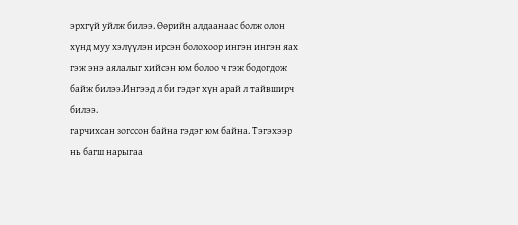эрхгүй уйлж билээ. Өөрийн алдаанаас болж олон хүнд муу хэлүүлэн ирсэн болохоор ингэн ингэн яах гэж энэ аялалыг хийсэн юм болоо ч гэж бодогдож байж билээ.Ингээд л би гэдэг хүн арай л тайвширч билээ.
гарчихсан зогссон байна гэдэг юм байна. Тэгэхээр нь багш нарыгаа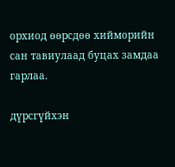орхиод өөрсдөө хийморийн сан тавиулаад буцах замдаа гарлаа.

дүрсгүйхэн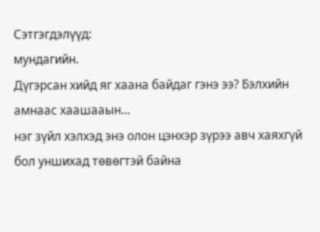Сэтгэгдэлүүд:
мундагийн.
Дүгэрсан хийд яг хаана байдаг гэнэ ээ? Бэлхийн амнаас хаашааын...
нэг зүйл хэлхэд энэ олон цэнхэр зүрээ авч хаяхгүй бол уншихад төвөгтэй байна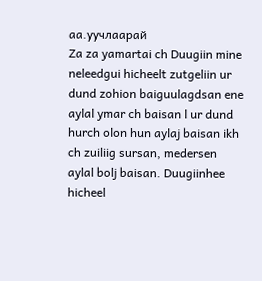аа.уучлаарай
Za za yamartai ch Duugiin mine neleedgui hicheelt zutgeliin ur dund zohion baiguulagdsan ene aylal ymar ch baisan l ur dund hurch olon hun aylaj baisan ikh ch zuiliig sursan, medersen aylal bolj baisan. Duugiinhee hicheel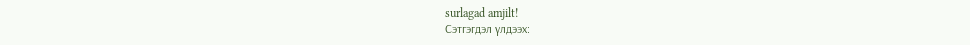surlagad amjilt!
Сэтгэгдэл үлдээх: